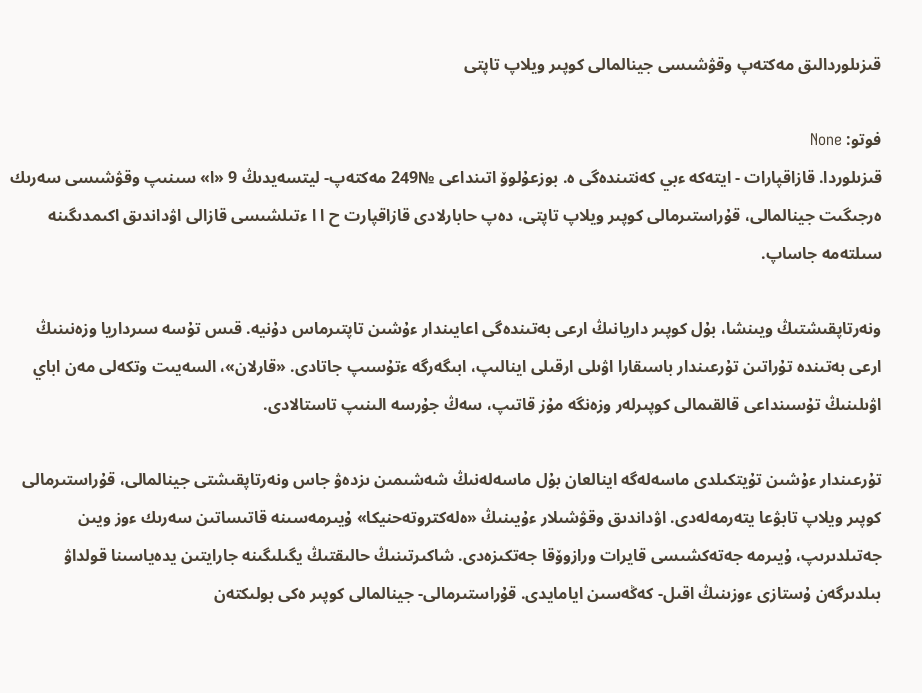قىزىلوردالىق مەكتەپ وقۋشىسى جينالمالى كوپىر ويلاپ تاپتى

فوتو: None
قىزىلوردا. قازاقپارات - ايتەكە ءبي كەنتىندەگى ە. بوزعۇلوۆ اتىنداعى №249 مەكتەپ- ليتسەيدىڭ 9 «ا» سىنىپ وقۋشىسى سەرىك ەرجىگىت جينالمالى، قۇراستىرمالى كوپىر ويلاپ تاپتى، دەپ حابارلادى قازاقپارت ح ا ا ءتىلشىسى قازالى اۋداندىق اكىمدىگىنە سىلتەمە جاساپ.

ونەرتاپقىشتىڭ ويىنشا، بۇل كوپىر داريانىڭ ارعى بەتىندەگى اعايىندار ءۇشىن تاپتىرماس دۇنيە. قىس تۇسە سىرداريا وزەنىنىڭ ارعى بەتىندە تۇراتىن تۇرعىندار باسىقارا اۋىلى ارقىلى اينالىپ، ابىگەرگە ءتۇسىپ جاتادى. «قارلان»، السەيىت وتكەلى مەن اباي اۋىلىنىڭ تۇسىنداعى قالقىمالى كوپىرلەر وزەنگە مۇز قاتىپ، سەڭ جۇرسە الىنىپ تاستالادى.

تۇرعىندار ءۇشىن تۇيتكىلدى ماسەلەگە اينالعان بۇل ماسەلەنىڭ شەشىمىن ىزدەۋ جاس ونەرتاپقىشتى جينالمالى، قۇراستىرمالى كوپىر ويلاپ تابۋعا يتەرمەلەدى. اۋداندىق وقۋشىلار ءۇيىنىڭ «ەلەكتروتەحنيكا» ۇيىرمەسىنە قاتىساتىن سەرىك ءوز ويىن جەتىلدىرىپ، ۇيىرمە جەتەكشىسى قايرات ورازوۆقا جەتكىزەدى. شاكىرتىنىڭ حالىقتىڭ يگىلىگىنە جارايتىن يدەياسىنا قولداۋ بىلدىرگەن ۇستازى ءوزىنىڭ اقىل- كەڭەسىن ايامايدى. قۇراستىرمالى- جينالمالى كوپىر ەكى بولىكتەن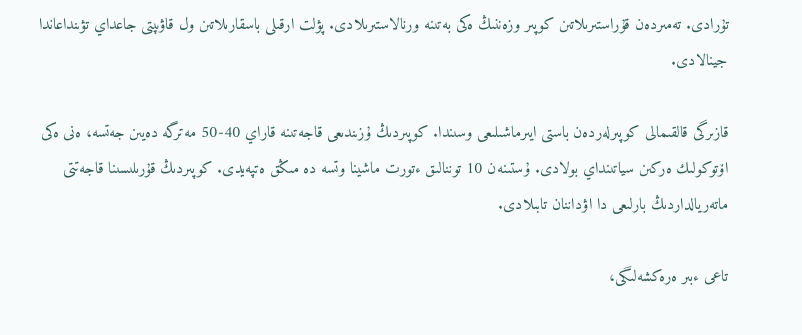تۇرادى. تەمىردەن قۇراستىرىلاتىن كوپىر وزەننىڭ ەكى بەتىنە ورنالاستىرىلادى. پۋلت ارقىلى باسقارىلاتىن ول قاۋىپتى جاعداي تۋىنداعاندا جينالادى.

قازىرگى قالقىمالى كوپىرلەردەن باستى ايىرماشىلىعى وسىندا. كوپىردىڭ ۇزىندىعى قاجەتىنە قاراي 40-50 مەترگە دەيىن جەتسە، ەنى ەكى اۆتوكولىك ەركىن سياتىنداي بولادى. ۇستىنەن 10 توننالىق ءتورت ماشينا وتسە دە مىڭق ەتپەيدى. كوپىردىڭ قۇرىلىسىنا قاجەتتى ماتەريالداردىڭ بارلىعى دا اۋداننان تابىلادى.

تاعى ءبىر ەرەكشەلىگى،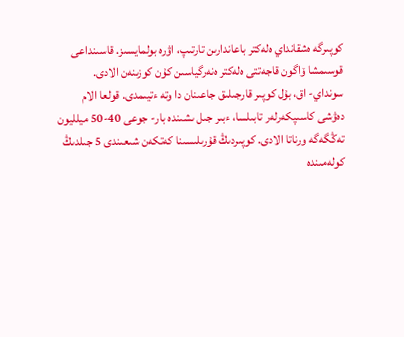كوپىرگە ەشقانداي ەلەكتر باعاندارىن تارتىپ، اۋرە بولمايسىز. قاسىنداعى قوسىمشا ۆاگون قاجەتتى ەلەكتر ەنەرگياسىن كۇن كوزىنەن الادى. سونداي- اق، بۇل كوپىر قارجىلىق جاعىنان دا وتە ءتيىمدى. قولعا الام دەۋشى كاسىپكەرلەر تابىلسا، ءبىر جىل ىشىندە بار- جوعى 40-50 ميلليون تەڭگەگە ورناتا الادى. كوپىردىڭ قۇرىلىسىنا كەتكەن شىعىندى 5 جىلدىڭ كولەمىندە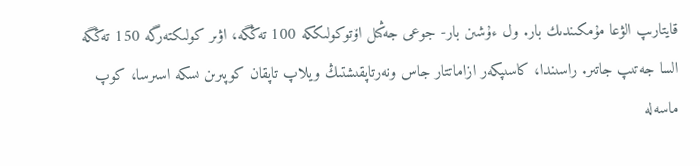قايتارىپ الۋعا مۇمكىندىك بار. ول ءۇشىن بار- جوعى جەڭىل اۆتوكولىككە 100 تەڭگە، اۋىر كولىكتەرگە 150 تەڭگە السا جەتىپ جاتىر. راسىندا، كاسىپكەر ازاماتتار جاس ونەرتاپقىشتىڭ ويلاپ تاپقان كوپىرىن ىسكە اسىرسا، كوپ ماسەلە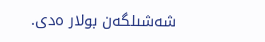شەشىلگەن بولار ەدى.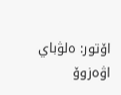اۆتور: ەلۋباي اۋەزوۆ